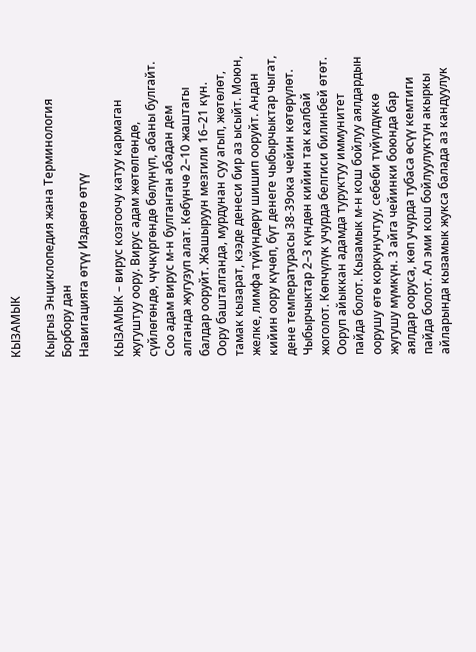КЫЗАМЫК

Кыргыз Энциклопедия жана Терминология Борбору дан
Навигацияга өтүү Издөөгө өтүү

КЫЗАМЫК – вирус козгоочу катуу кармаган жугуштуу оору. Вирус адам жөтөлгөндө, сүйлөгөндө, чүчкүргөндө бөлүнүп, абаны булгайт. Соо адам вирус м-н булганган абадан дем алганда жугузуп алат. Көбүнчө 2–10 жаштагы балдар ооруйт. Жашыруун мезгили 16–21 күн. Оору башталганда, мурдунан суу агып, жөтөлөт, тамак кызарат, кээде денеси бир аз ысыйт. Моюн, желке, лимфа түйүндөрү шишип ооруйт. Андан кийин оору күчөп, бүт денеге чыбырчыктар чыгат, дене температурасы 38-39ока чейин көтөрүлөт. Чыбырчыктар 2–3 күндөн кийин так калбай жоголот. Көпчүлүк учурда белгиси билинбей өтөт. Ооруп айыккан адамда туруктуу иммунитет пайда болот. Кызамык м-н кош бойлуу аялдардын оорушу өтө коркунучтуу, себеби түйүлдүккө жугушу мүмкүн. 3 айга чейинки боюнда бар аялдар ооруса, көп учурда тубаса өсүү кемтиги пайда болот. Ал эми кош бойлуулуктун акыркы айларында кызамык жукса балада аз кандуулук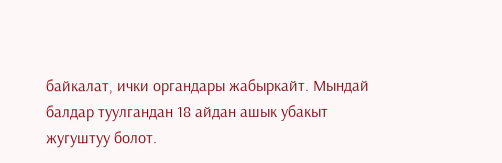байкалат, ички органдары жабыркайт. Мындай балдар туулгандан 18 айдан ашык убакыт жугуштуу болот.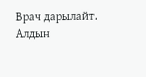Врач дарылайт. Алдын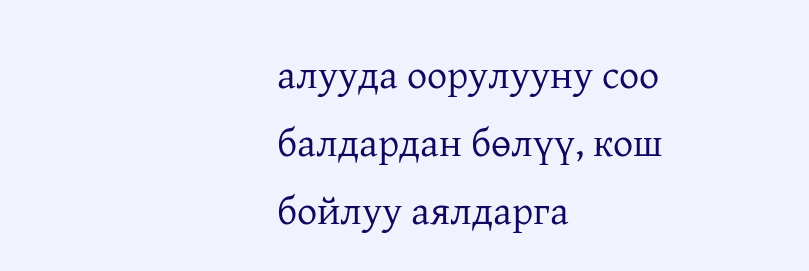алууда оорулууну соо балдардан бөлүү, кош бойлуу аялдарга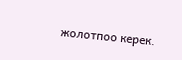жолотпоо керек.